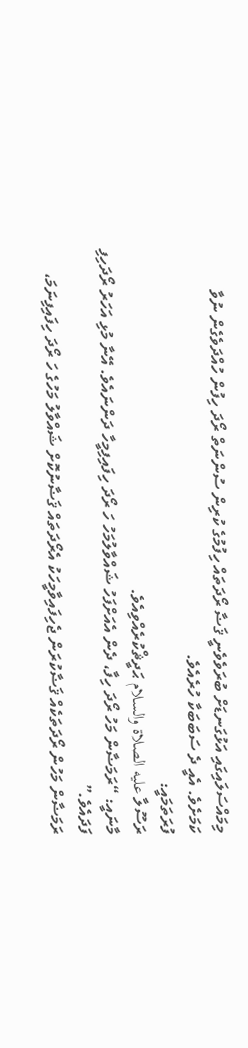މިމައްސަލައިގައި އަޅުގަނޑަށް ބުރަވެވެނީ ޤަޟާ ރޯދަތައް ހިފުމުގެ ކުރިން ސުންނަތް ރޯދަ ހިފުން ހުއްދަވެގެން ނުވާ ކަމަށެވެ. އެއީ ދެ ސަބަބަކާ ހުރެއެވެ.
ފުރަތަމައީ:
ރަސޫލާ عليه الصلاة والسلام ޙަދީޘްކުރެއްވިއެވެ.
މާނައީ: “ރަމަޟާން މަހު ރޯދަ ހިފާ، ދެން އެއަށްފަހު ޝައްވާލުމަހު ހަ ރޯދަ ހިފައިފިމީހާ ދަންނައެވެ. އޭނާ މުޅި އަހަރު ރޯދަހިފި ފަދައެވެ.”
ރަމަޟާން މަހުން ރޯދަތަކެއް ޤަޟާކުރަން ޖެހިފައިވާމީހަކު އެރޯދަތައް ޤަޟާނުކޮށް ޝައްވާލު މަހުގެ ހަ ރޯދަ ހިފައިފިނަމަ،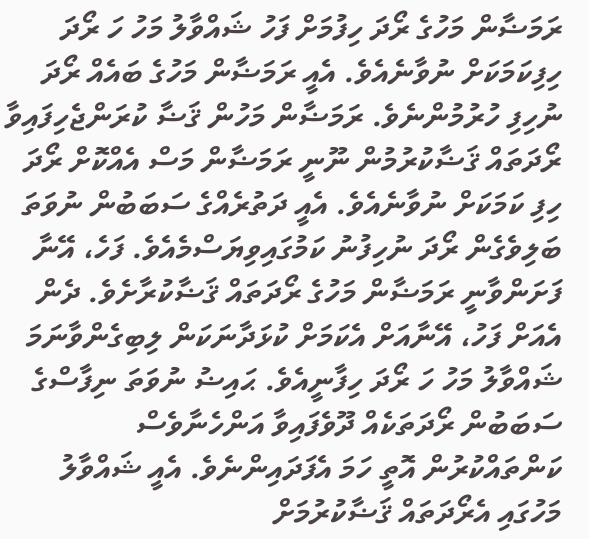ރަމަޟާން މަހުގެ ރޯދަ ހިފުމަށް ފަހު ޝައްވާލު މަހު ހަ ރޯދަ ހިފިކަމަކަށް ނުވާނެއެވެ. އެއީ ރަމަޟާން މަހުގެ ބައެއް ރޯދަ ނުހިފި ހުރުމުންނެވެ. ރަމަޟާން މަހުން ޤަޟާ ކުރަންޖެހިފައިވާ ރޯދަތައް ޤަޟާކުރުމުން ނޫނީ ރަމަޟާން މަސް އެއްކޮށް ރޯދަ ހިފި ކަމަކަށް ނުވާނެއެވެ. އެއީ ދަތުރެއްގެ ސަބަބުން ނުވަތަ ބަލިވެގެން ރޯދަ ނުހިފުނު ކަމުގައިވިޔަސްމެއެވެ. ފަހެ، އޭނާ ފަށަންވާނީ ރަމަޟާން މަހުގެ ރޯދަތައް ޤަޟާކުރާށެވެ. ދެން އެއަށް ފަހު، އޭނާއަށް އެކަމަށް ކުޅަދާނަކަން ލިބިގެންވާނަމަ ޝައްވާލު މަހު ހަ ރޯދަ ހިފާނީއެވެ. ޙައިޟު ނުވަތަ ނިފާސްގެ ސަބަބުން ރޯދަތަކެއް ދޫވެފައިވާ އަންހެނާވެސް ކަންތައްކުރުން އޮތީ ހަމަ އެފަދައިންނެވެ. އެއީ ޝައްވާލު މަހުގައި އެރޯދަތައް ޤަޟާކުރުމަށް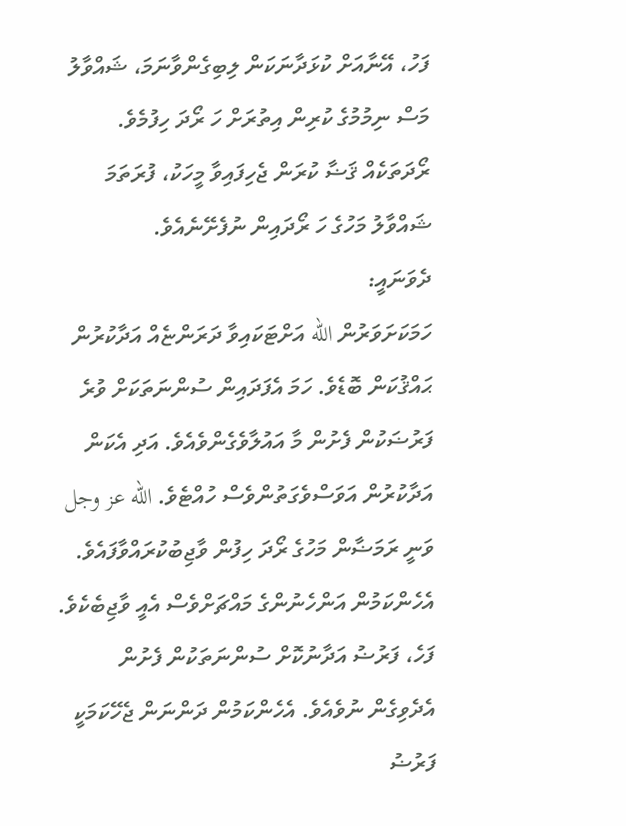ފަހު، އޭނާއަށް ކުޅަދާނަކަން ލިބިގެންވާނަމަ، ޝައްވާލު މަސް ނިމުމުގެ ކުރިން އިތުރަށް ހަ ރޯދަ ހިފުމެވެ. ރޯދަތަކެއް ޤަޟާ ކުރަން ޖެހިފައިވާ މީހަކު، ފުރަތަމަ ޝައްވާލު މަހުގެ ހަ ރޯދައިން ނުފެށޭނެއެވެ.
ދެވަނައީ:
ހަމަކަށަވަރުން الله އަށްޓަކައިވާ ދަރަންޏެއް އަދާކުރުން ޙައްޤުކަން ބޮޑެވެ. ހަމަ އެފަދައިން ސުންނަތަކަށް ވުރެ ފަރުޟަކުން ފެށުން މާ އައުލާވެގެންވެއެވެ. އަދި އެކަން އަދާކުރުން އަވަސްވެގަތުންވެސް ހުއްޓެވެ. الله عز وجل ވަނީ ރަމަޟާން މަހުގެ ރޯދަ ހިފުން ވާޖިބުކުރައްވާފައެވެ. އެހެންކަމުން އަންހެނުންގެ މައްޗަށްވެސް އެއީ ވާޖިބެކެވެ. ފަހެ، ފަރުޟު އަދާނުކޮށް ސުންނަތަކުން ފެށުން އެދެވިގެން ނުވެއެވެ. އެހެންކަމުން ދަންނަން ޖެހޭކަމަކީ ފަރުޟު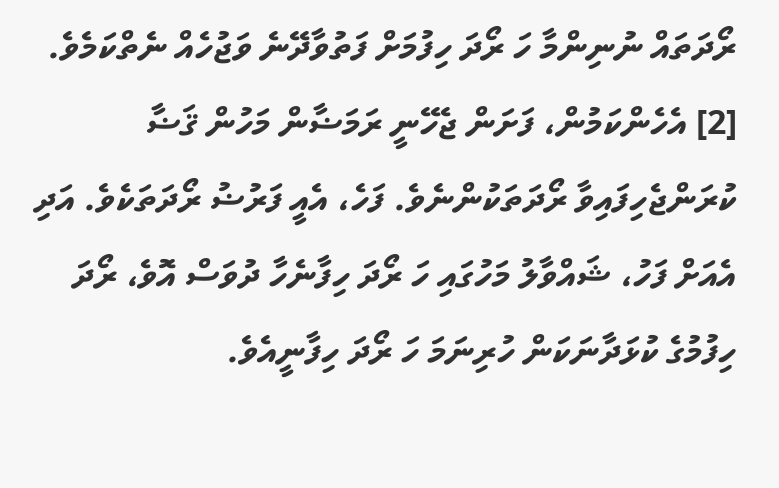ރޯދަތައް ނުނިންމާ ހަ ރޯދަ ހިފުމަށް ފަތުވާދޭނެ ވަޖުހެއް ނެތްކަމެވެ. [2] އެހެންކަމުން، ފަށަން ޖެހޭނީ ރަމަޟާން މަހުން ޤަޟާ ކުރަންޖެހިފައިވާ ރޯދަތަކުންނެވެ. ފަހެ، އެއީ ފަރުޟު ރޯދަތަކެވެ. އަދި އެއަށް ފަހު، ޝައްވާލު މަހުގައި ހަ ރޯދަ ހިފާނެހާ ދުވަސް އޮވެ، ރޯދަ ހިފުމުގެ ކުޅަދާނަކަން ހުރިނަމަ ހަ ރޯދަ ހިފާނީއެވެ.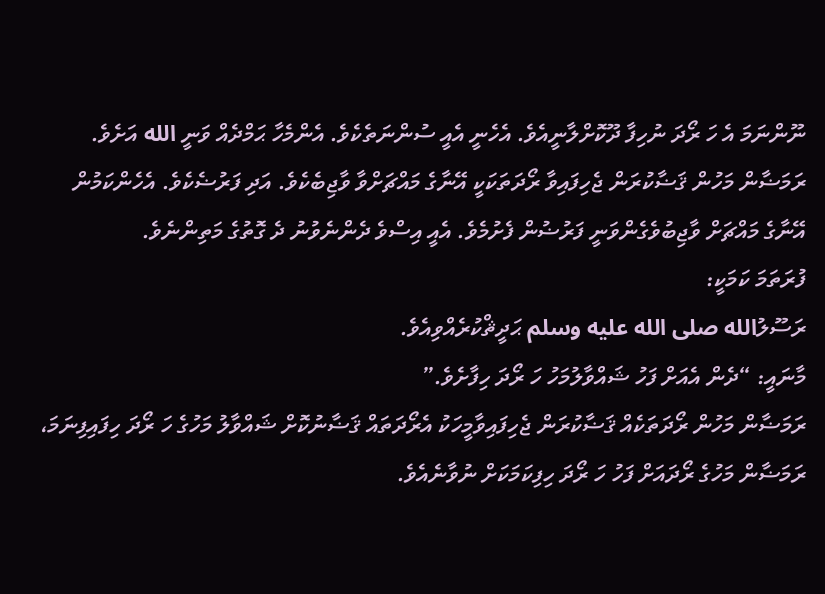ނޫންނަމަ އެ ހަ ރޯދަ ނުހިފާ ދޫކޮށްލާނީއެވެ. އެހެނީ އެއީ ސުންނަތެކެވެ. އެންމެހާ ޙަމްދެއް ވަނީ الله އަށެވެ.
ރަމަޟާން މަހުން ޤަޟާކުރަން ޖެހިފައިވާ ރޯދަތަކަކީ އޭނާގެ މައްޗަށްވާ ވާޖިބެކެވެ. އަދި ފަރުޟެކެވެ. އެހެންކަމުން އޭނާގެ މައްޗަށް ވާޖިބުވެގެންވަނީ ފަރުޟުން ފެށުމެވެ. އެއީ އިސްވެ ދެންނެވުނު ދެ ގޮތުގެ މަތިންނެވެ.
ފުރަތަމަ ކަމަކީ:
ރަސޫލުالله صلى الله عليه وسلم ޙަދީޘްކުރެއްވިއެވެ.
މާނައީ: “ދެން އެއަށް ފަހު ޝައްވާލުމަހު ހަ ރޯދަ ހިފާށެވެ.”
ރަމަޟާން މަހުން ރޯދަތަކެއް ޤަޟާކުރަން ޖެހިފައިވާމީހަކު އެރޯދަތައް ޤަޟާނުކޮށް ޝައްވާލު މަހުގެ ހަ ރޯދަ ހިފައިފިނަމަ، ރަމަޟާން މަހުގެ ރޯދައަށް ފަހު ހަ ރޯދަ ހިފިކަމަކަށް ނުވާނެއެވެ.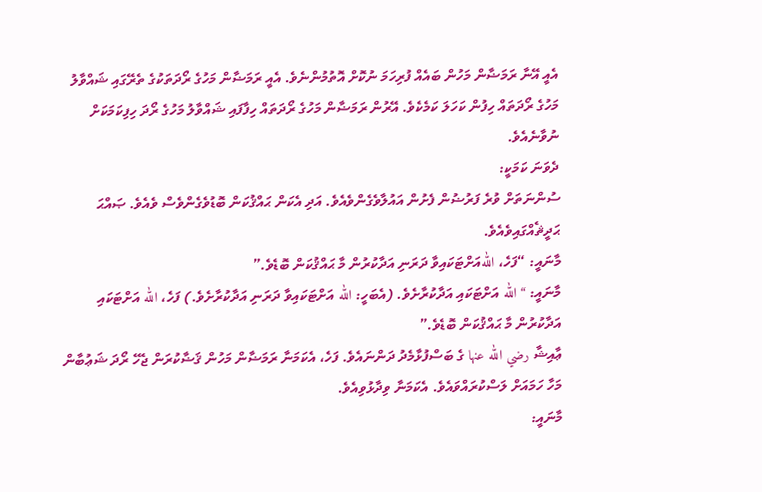އެއީ އޭނާ ރަމަޟާން މަހުން ބައެއް ފުރިހަމަ ނުކޮށް އޮތުމުންނެވެ. އެއީ ރަމަޟާން މަހުގެ ރޯދަތަކުގެ ތެރޭގައި ޝައްވާލު މަހުގެ ރޯދަތައް ހިފުން ކަހަލަ ކަމެކެވެ. އޭރުން ރަމަޟާން މަހުގެ ރޯދަތައް ހިފާފައި ޝައްވާލު މަހުގެ ރޯދަ ހިފިކަމަކަށް ނުވާނެއެވެ.
ދެވަނަ ކަމަކީ:
ސުންނަތަށް ވުރެ ފަރުޟުން ފެށުން އައުލާވެގެންވެއެވެ. އަދި އެކަން ޙައްޤުކަން ބޮޑުވެގެންވެސް ވެއެވެ. ޞައްޙަ ޙަދީޘެއްގައިވެއެވެ.
މާނައީ: “ފަހެ، اللهއަށްޓަކައިވާ ދަރަނި އަދާކުރުން މާ ޙައްޤުކަން ބޮޑެވެ.”
މާނައީ: “الله އަށްޓަކައި އަދާކުރާށެވެ. (އެބަހީ: الله އަށްޓަކައިވާ ދަރަނި އަދާކުރާށެވެ.) ފަހެ، الله އަށްޓަކައި އަދާކުރުން މާ ޙައްޤުކަން ބޮޑެވެ.”
ޢާއިޝާ رضي الله عنها ގެ ބަސްފުޅާމެދު ދަންނައެވެ. ފަހެ، އެކަމަނާ ރަމަޟާން މަހުން ޤަޟާކުރަން ޖެހޭ ރޯދަ ޝަޢުބާން މަހާ ހަމައަށް ލަސްކުރައްވައެވެ. އެކަމަނާ ވިދާޅުވިއެވެ.
މާނައީ: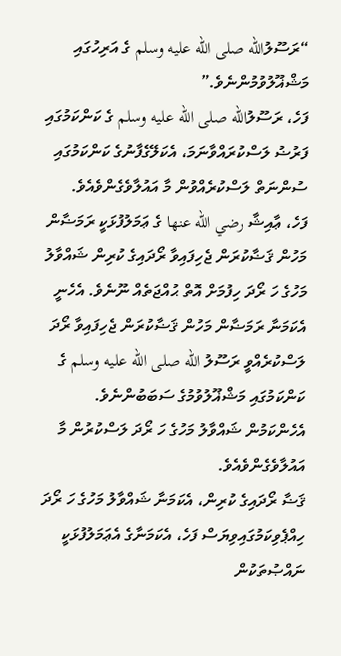“ރަސޫލުالله صلى الله عليه وسلم ގެ އަރިހުގައި މަޝްޣޫލުވުމުންނެވެ.”
ފަހެ، ރަސޫލުالله صلى الله عليه وسلم ގެ ކަންކަމުގައި ފަރުޟު ލަސްކުރައްވާނަމަ، އެކަލޭގެފާނުގެ ކަންކަމުގައި ސުންނަތް ލަސްކުރެއްވުން މާ އައުލާވެގެންވެއެވެ.
ފަހެ، ޢާއިޝާ رضي الله عنها ގެ ޢަމަލުފުޅަކީ ރަމަޟާން މަހުން ޤަޟާކުރަން ޖެހިފައިވާ ރޯދައިގެ ކުރިން ޝައްވާލު މަހުގެ ހަ ރޯދަ ހިފުމަށް އޮތް ޙުއްޖަތެއް ނޫނެވެ. އެހެނީ އެކަމަނާ ރަމަޟާން މަހުން ޤަޟާކުރަން ޖެހިފައިވާ ރޯދަ ލަސްކުރެއްވީ ރަސޫލު الله صلى الله عليه وسلم ގެ ކަންކަމުގައި މަޝްޣޫލުވުމުގެ ސަބަބުންނެވެ. އެހެންކަމުން ޝައްވާލު މަހުގެ ހަ ރޯދަ ލަސްކުރުން މާ އައުލާވެގެންވެއެވެ.
ޤަޟާ ރޯދައިގެ ކުރިން، އެކަމަނާ ޝައްވާލު މަހުގެ ހަ ރޯދަ ހިއްޕެވިކަމުގައިވިޔަސް ފަހެ، އެކަމަނާގެ އެޢަމަލުފުޅަކީ ނައްޞުތަކުން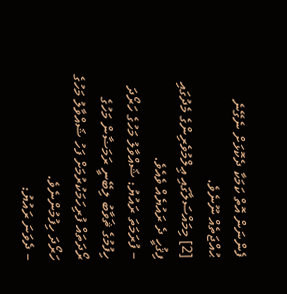ފެންނަން އޮތް ކަމަކާ ދެކޮޅަށް ނެގޭނެ ޙުއްޖަތެއް ނޫނެވެ.
[2] މިމައްސަލާގައި ޢިލްމުވެރިންގެ މެދުގައި ފިޤުހީ ދެ ރައުޔެއް ވެއެވެ.
– ފުރަމަތަ ރައުޔު: ޝައްވާލު މަހުގެ ހަރޯދަ ހިފުމުގެ ޘަވާބު ލިބޭނީ ރަމަޟާން މަހުގެ ރޯދަތައް ފުރިހަމަކުރުމަށް ފަހު ޝައްވާލު މަހުގެ ހަރޯދަ ހިފުމުންނެވެ.
– ދެވަނަ ރައުޔު: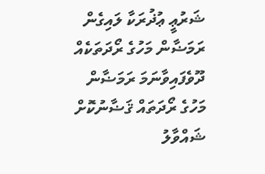ޝަރުޢީ ޢުޛުރަކާ ލައިގެން ރަމަޟާން މަހުގެ ރޯދަތަކެއް ދޫވެފައިވާނަމަ ރަމަޟާން މަހުގެ ރޯދަތައް ޤަޟާނުކޮށް ޝައްވާލު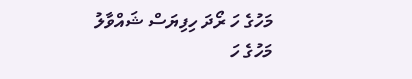މަހުގެ ހަ ރޯދަ ހިފިޔަސް ޝައްވާލު މަހުގެ ހަ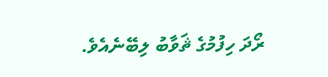ރޯދަ ހިފުމުގެ ޘަވާބު ލިބޭނެއެވެ.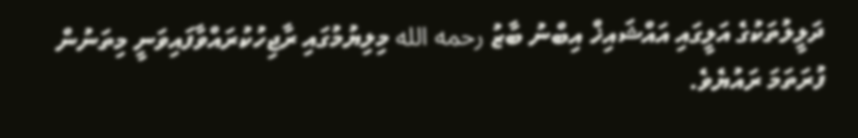ދަލީލުތަކުގެ އަލީގައި އައްޝައިޚް އިބްނު ބާޒު رحمه الله މިލިޔުމުގައި ރާޖިހުކުރައްވާފައިވަނީ މިތަނުން ފުރަތަމަ ރައުޔެވެ.